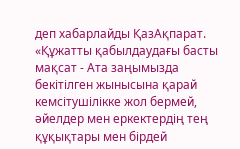деп хабарлайды ҚазАқпарат.
«Құжатты қабылдаудағы басты мақсат - Ата заңымызда бекітілген жынысына қарай кемсітушілікке жол бермей, әйелдер мен еркектердің тең құқықтары мен бірдей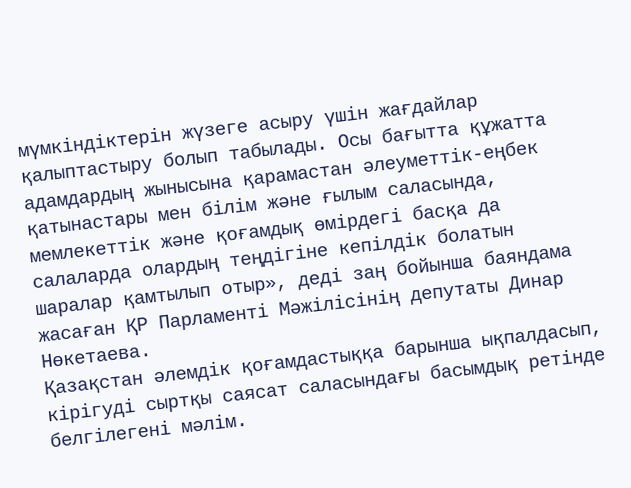мүмкіндіктерін жүзеге асыру үшін жағдайлар қалыптастыру болып табылады. Осы бағытта құжатта адамдардың жынысына қарамастан әлеуметтік-еңбек қатынастары мен білім және ғылым саласында, мемлекеттік және қоғамдық өмірдегі басқа да салаларда олардың теңдігіне кепілдік болатын шаралар қамтылып отыр», деді заң бойынша баяндама жасаған ҚР Парламенті Мәжілісінің депутаты Динар Нөкетаева.
Қазақстан әлемдік қоғамдастыққа барынша ықпалдасып, кірігуді сыртқы саясат саласындағы басымдық ретінде белгілегені мәлім.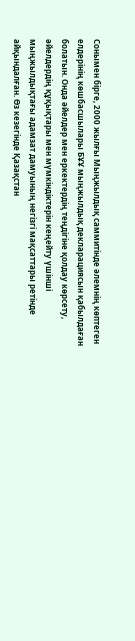Сонымен бірге, 2000 жылғы Мыңжылдық саммитінде әлемнің көптеген елдерінің көшбасшылары БҰҰ мыңжылдық декларациясын қабылдаған болатын. Онда әйелдер мен еркектердің теңдігіне қолдау көрсету, әйелдердің құқықтары мен мүмкіндіктерін кеңейту үшінші мыңжылдықтағы адамзат дамуының негізгі мақсаттары ретінде айқындалған. Өз кезегінде Қазақстан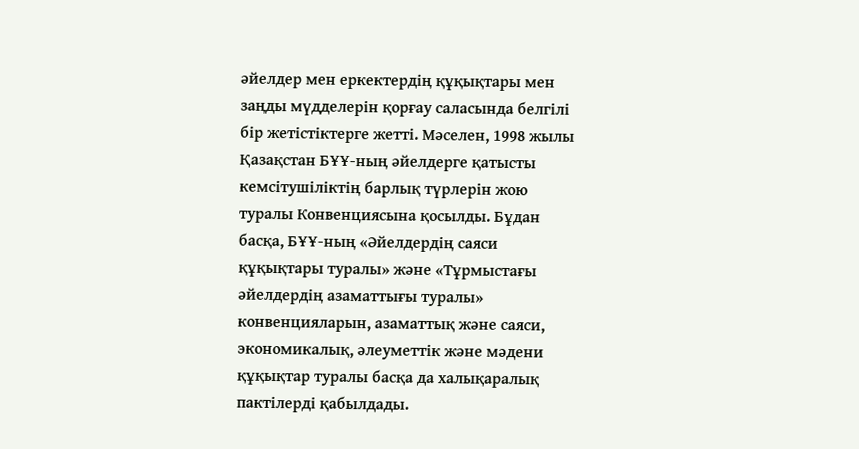әйелдер мен еркектердің құқықтары мен заңды мүдделерін қорғау саласында белгілі бір жетістіктерге жетті. Мәселен, 1998 жылы Қазақстан БҰҰ-ның әйелдерге қатысты кемсітушіліктің барлық түрлерін жою туралы Конвенциясына қосылды. Бұдан басқа, БҰҰ-ның «Әйелдердің саяси құқықтары туралы» және «Тұрмыстағы әйелдердің азаматтығы туралы» конвенцияларын, азаматтық және саяси, экономикалық, әлеуметтік және мәдени құқықтар туралы басқа да халықаралық пактілерді қабылдады.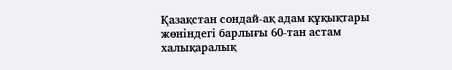Қазақстан сондай-ақ адам құқықтары жөніндегі барлығы 60-тан астам халықаралық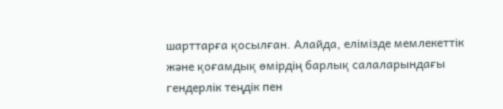шарттарға қосылған. Алайда, елімізде мемлекеттік және қоғамдық өмірдің барлық салаларындағы гендерлік теңдік пен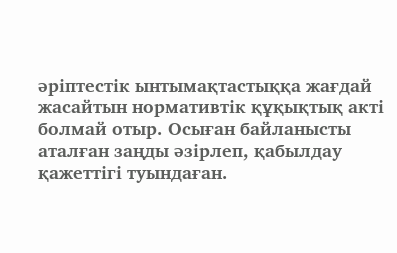әріптестік ынтымақтастыққа жағдай жасайтын нормативтік құқықтық акті болмай отыр. Осыған байланысты аталған заңды әзірлеп, қабылдау қажеттігі туындаған.